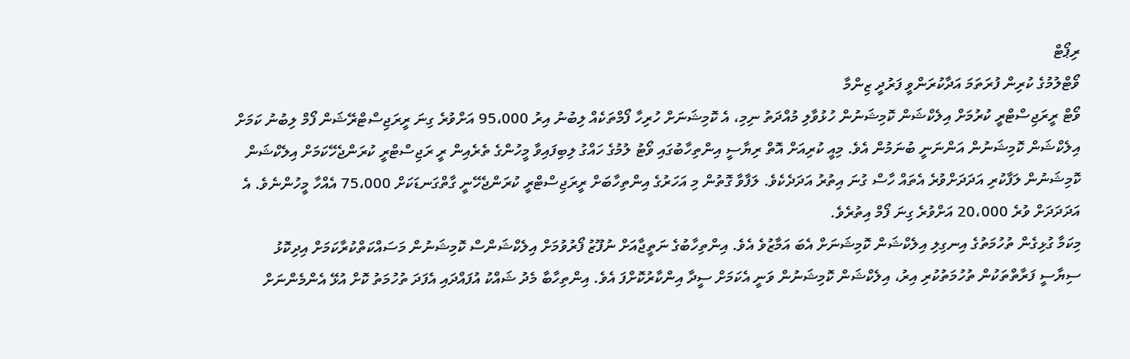ރިޕޯޓް
ވޯޓްލުމުގެ ކުރިން ފުރަތަމަ އަދާކުރަންވީ ފަރުދީ ޒިންމާ
ވޯޓް ރީރަޖިސްޓްރީ ކުރުމަށް އިލެކްޝަން ކޮމިޝަނުން ހުޅުވާލި މުއްދަތު ނިމި، އެ ކޮމިޝަނަށް ހުރިހާ ފޯމްތަކެއް ލިބުނު އިރު 95،000 އަށްވުރެ ގިނަ ރީރަޖިސްޓްރޭޝަން ފޯމް ލިބުނު ކަމަށް އިލެކްޝަން ކޮމިޝަނުން އަންނަނީ ބުނަމުން އެވެ. މިއީ ކުރިއަށް އޮތް ރިޔާސީ އިންތިހާބުގައި ވޯޓު ލުމުގެ ހައްގު ލިބިފައިވާ މީހުންގެ ތެރެއިން ރީ ރަޖިސްޓްރީ ކުރަންޖެހޭކަމަށް އިލެކްޝަން ކޮމިޝަނުން ލަފާކުރި އަދަދަށްވުރެ އެތައް ހާސް ގުނަ އިތުރު އަދަދެކެވެ. ލަފާވާ ގޮތުން މި އަހަރުގެ އިންތިހާބަށް ރީރަޖިސްޓްރީ ކުރަންޖެހޭނީ ގާތްގަނޑަކަށް 75،000 އެއްހާ މީހުންނެވެ. އެ އަދަދަދަށް ވުރެ 20،000 އަށްވުރެ ގިނަ ފޯމް އިތުރެވެ.
މިކަމާ ގުޅިގެން ތުހުމަތުގެ އިނގިލި އިލެކްޝަން ކޮމިޝަނަށް އެބަ އަމާޒުވެ އެވެ. އިންތިހާބުގެ ނަތީޖާއަށް ނުފޫޒު ފޯރުވުމަށް އިލެކްޝަންސް ކޮމިޝަނުން މަސައްކަތްކުރާކަމަށް އިދިކޮޅު ސިޔާސީ ފަރާތްތަކުން ތުހުމަތުކުރި އިރު، އިލެކްޝަން ކޮމިޝަނުން ވަނީ އެކަމަށް ސީދާ އިންކާރުކޮށްފަ އެވެ. އިންތިހާބާ މެދު ޝައްކު އުފައްދައި އެފަދަ ތުހުމަތު ކޮށް އުޅޭ އެންމެންނަށް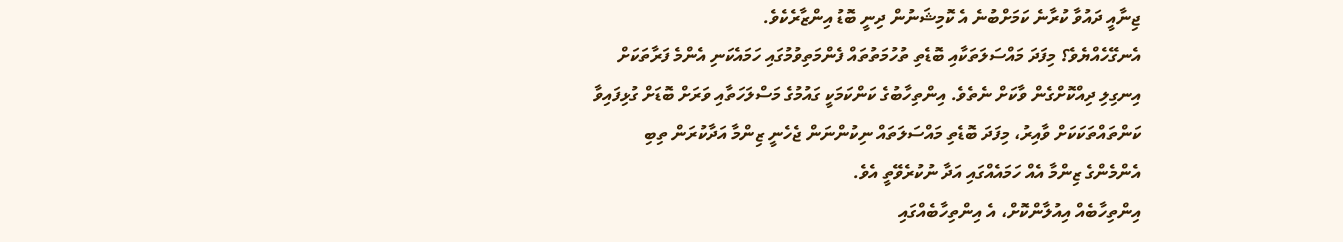ޖިނާއީ ދައުވާ ކުރާނެ ކަމަށްބުނެ އެ ކޮމިޝަނުން ދިނީ ބޮޑު އިންޒާރެކެވެ.
އެނގޭހެއްޔެވެ؟ މިފަދަ މައްސަލަތަކާއި ބޮޑެތި ތުހުމަތުތައް ފެންމަތިވުމުގައި ހަމައެކަނި އެންމެ ފަރާތަކަށް އިނގިލި ދިއްކޮށްގެން ވާކަށް ނެތެވެ. އިންތިހާބުގެ ކަންކަމަކީ ގައުމުގެ މަސްލަހަތާއި ވަރަށް ބޮޑަށް ގުޅިފައިވާ ކަންތައްތަކަކަށް ވާއިރު، މިފަދަ ބޮޑެތި މައްސަލަތައް ނިކުންނަން ޖެހެނީ ޒިންމާ އަދާކުރަން ތިބި އެންމެންގެ ޒިންމާ އެއް ހަމައެއްގައި އަދާ ނުކުރެވޭތީ އެވެ.
އިންތިހާބެއް އިއުލާންކޮށް، އެ އިންތިހާބެއްގައި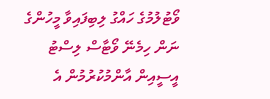ވޯޓުލުމުގެ ހައްގު ލިބިފައިވާ މީހުންގެ ނަން ހިމެނޭ ވޯޓާސް ލިސްޓު އީސީއިން އާންމުކުރުމުން އެ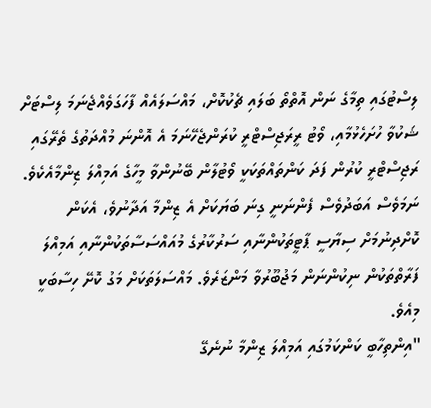ލިސްޓުގައި ތިމާގެ ނަން އޮތްތޯ ބަލައި ޗެކުކޮށް، މައްސަލައެއް ފާހަގަވެއްޖެނަމަ ލިސްޓަށް ޝަކުވާ ހުށަހެޅުމާއި، ވޯޓު ރީރަޖިސްޓްރީ ކުރަންޖެހޭނަމަ އެ އޮންނަ މުއްދަތުގެ ތެރޭގައި ރަޖިސްޓްރީ ކުރުން ފަދަ ކަންތައްތަކަކީ ވޯޓުލާން ބޭނުންވާ މީހާގެ އަމިއްލަ ޒިންމާއެކެވެ. ނަމަވެސް އަބަދުވެސް ފެންނަނީ ގިނަ ބަޔަކަށް އެ ޒިންމާ އަދާނުވެ، އެކަން ކޮށްދިނުމަށް ސިޔާސީ ޕާޓީތަކުންނާއި ސަރުކާރުގެ މުއައްސަސާތަކުންނާއި އަމިއްލަ ފަރާތްތަކުން ނިކުންނަން މަޖުބޫރުވާ މަންޒަރެވެ. މައްސަލަތަކަށް މަގު ކޮށޭ ހިސާބަކީ މިއެވެ.
"އިންތިހާބީ ކަންކަމުގައި އަމިއްލަ ޒިންމާ ނުނެގޭ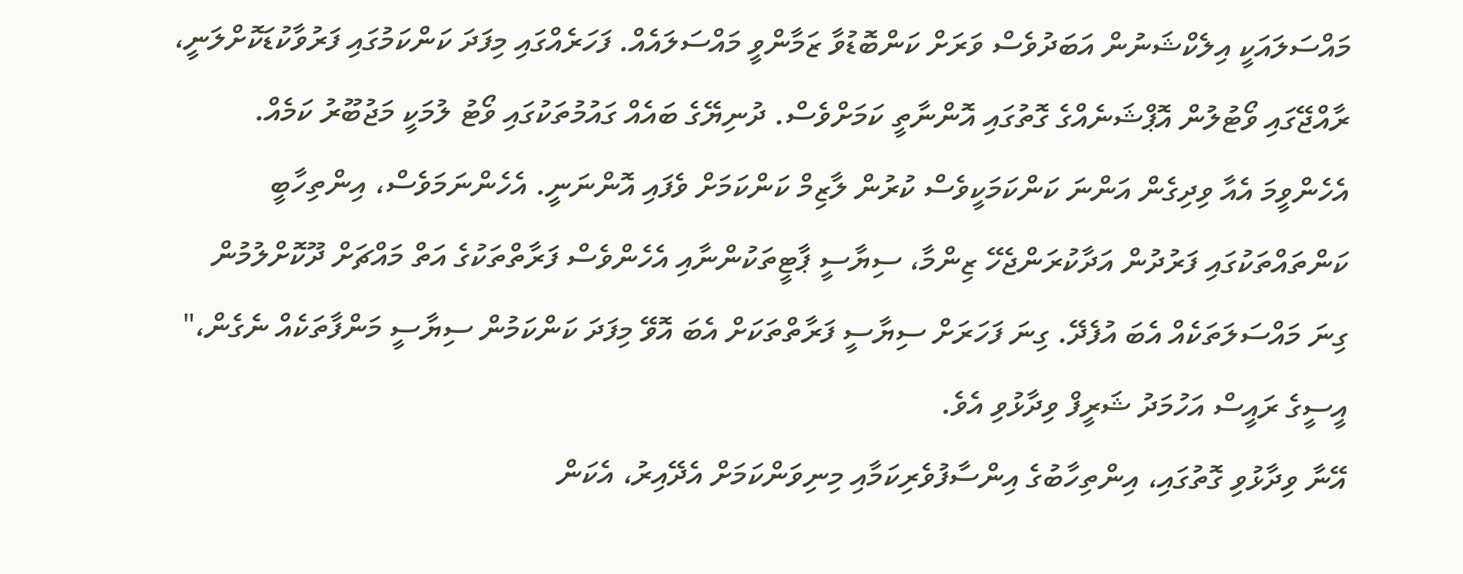މައްސަލައަކީ އިލެކްޝަނުން އަބަދުވެސް ވަރަށް ކަންބޮޑުވާ ޒަމާންވީ މައްސަލައެއް. ފަހަރެއްގައި މިފަދަ ކަންކަމުގައި ފަރުވާކުޑަކޮށްލަނީ، ރާއްޖޭގައި ވޯޓުލުން އޮޕްޝަނެއްގެ ގޮތުގައި އޮންނާތީ ކަމަށްވެސް. ދުނިޔޭގެ ބައެއް ގައުމުތަކުގައި ވޯޓު ލުމަކީ މަޖުބޫރު ކަމެއް. އެހެންވީމަ އެއާ ވިދިގެން އަންނަ ކަންކަމަކީވެސް ކުރުން ލާޒިމް ކަންކަމަށް ވެފައި އޮންނަނީ. އެހެންނަމަވެސް، އިންތިހާބީ ކަންތައްތަކުގައި ފަރުދުން އަދާކުރަންޖެހޭ ޒިންމާ، ސިޔާސީ ޕާޓީތަކުންނާއި އެހެންވެސް ފަރާތްތަކުގެ އަތް މައްޗަށް ދޫކޮށްލުމުން ގިނަ މައްސަލަތަކެއް އެބަ އުފެދޭ. ގިނަ ފަހަރަށް ސިޔާސީ ފަރާތްތަކަށް އެބަ އޮވޭ މިފަދަ ކަންކަމުން ސިޔާސީ މަންފާތަކެއް ނެގެން،" އީސީގެ ރައީސް އަހުމަދު ޝަރީފް ވިދާޅުވި އެވެ.
އޭނާ ވިދާޅުވި ގޮތުގައި، އިންތިހާބުގެ އިންސާފުވެރިކަމާއި މިނިވަންކަމަށް އެދޭއިރު، އެކަން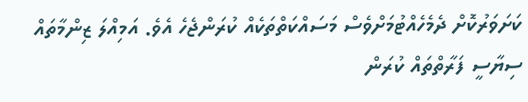ކަށަވަރުކޮށް ދެމެހެއްޓުމަށްވެސް މަސައްކަތްތަކެއް ކުރަންޖެހެ އެވެ. އަމިއްލަ ޒިންމާތައް ސިޔާސީ ފަރާތްތައް ކުރަން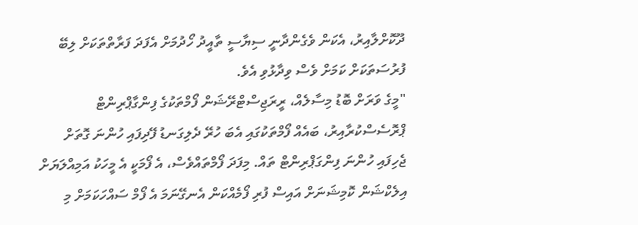ދޫކޮށްލާއިރު، އެކަން ވެގެންދާނީ ސިޔާސީ ތާއީދު ހޯދުމަށް އެފަދަ ފަރާތްތަކަށް ލިބޭ ފުރުސަތަކަށް ކަމަށް ވެސް ވިދާޅުވި އެވެ.
"މީގެ ވަރަށް ބޮޑު މިސާލެއް، ރީރަޖިސްޓްރޭޝަން ފޯމްތަކުގެ ފިންގާޕްރިންޓް ޕްރޮސެސްކުރާއިރު، ބައެއް ފޯމްތަކުގައި އެބަ ހުރޭ ދެލިގަނޑު ފޭދިފައި ހުންނަ ގޮތަށް ޖެހިފައި ހުންނަ ފިންގަޕްރިންޓް ތައް. މިފަދަ ފޯމްތައްވެސް، އެ ފޯމަކީ އެ މީހަކު އަމިއްލަޔަށް އިލެކްޝަން ކޮމިޝަނަށް އައިސް ފުރި ފޯމެއްކަން އެނގޭނަމަ އެ ފޯމް ސައްހަކަމަށް މި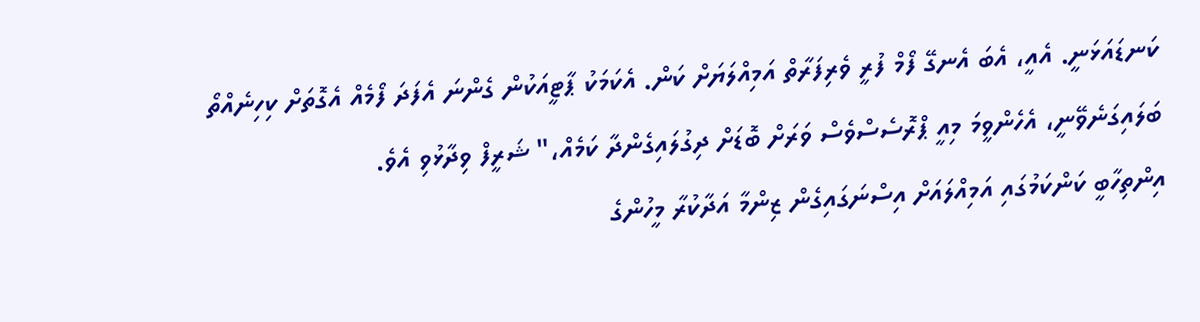ކަނޑައަޅަނީ. އެއީ، އެބަ އެނގޭ ފޯމް ފުރީ ވެރިފަރާތް އަމިއްލަޔަށް ކަން. އެކަމަކު ޕާޓީއަކުން ގެންނަ އެފަދަ ފޯމެއް އެގޮތަށް ކިހިނެއްތޯ ބަލައިގަނެވޭނީ، އެހެންވީމަ މިއީ ޕްރޮސެސްވެސް ވަރަށް ބޮޑަށް ދިގުލައިގެންދާ ކަމެއް،" ޝަރީފް ވިދާޅުވި އެވެ.
އިންތިހާބީ ކަންކަމުގައި އަމިއްލައަށް އިސްނަގައިގެން ޒިންމާ އަދާކުރާ މީހުންގެ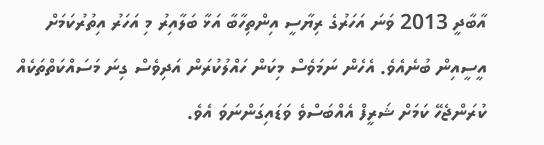އާބާދީ 2013 ވަނަ އަހަރުގެ ރިޔާސީ އިންތިހާބާ އަޅާ ބަލާއިރު މި އަހަރު އިތުރުކަމަށް އީސީއިން ބުނެއެވެ. އެހެން ނަމަވެސް މިކަން ހައްލުކުރަން އަދިވެސް ގިނަ މަސައްކަތްތަކެއް ކުރަންޖެހޭ ކަމަށް ޝަރީފް އެއްބަސްވެ ވަޑައިގަންނަވަ އެވެ.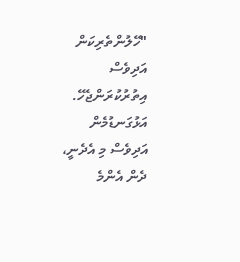"ހޭލުންތެރިކަން އަދިވެސް އިތުރުކުރަންޖެހޭ. އަޅުގަނޑުމެން އަދިވެސް މި އެދެނީ، ދެން އެންމެ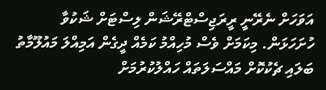އަވަހަށް ނެރޭނީ ރީރަޖިސްޓްރޭޝަން ލިސްޓަށް ޝަކުވާ ހުށަހަޅަން. މިކަމަށް ވެސް މުހިއްމު ކަމެއް ދީގެން އަމިއްލަ މައުލޫމާތު ބަލައި ޗެކުކޮށް މައްސަލަތައް ހައްލުކުރުމަށް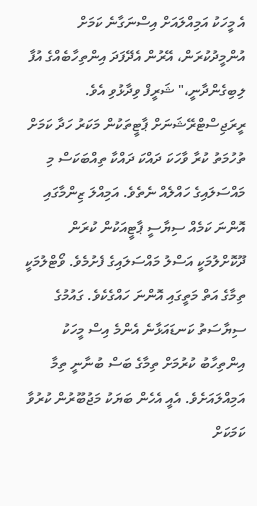އެ މީހަކު އަމިއްލައަށް އިސްނަގާނެ ކަމަށް އުންމީދުކުރަން، އޭރުން އެދޭފަދަ އިންތިހާބެއްގެ އުފާ ލިބިގެންދާނީ،" ޝަރީފް ވިދާޅުވި އެވެ.
ރީރަޖިސްޓްރޭޝަނަށް ޕާޓީތަކުން މަކަރު ހަދާ ކަމަށް ތުހުމަތު ކުރާ ވާހަކަ ދައްކަ ދައްކާ ތިއްބަކަސް މި މައްސަލައިގެ ހައްލެއް ނެތެވެ. އަމިއްލަ ޒިންމާގައި އޮންނަ ކަމެއް ސިޔާސީ ޕާޓީއަކުން ކުރަން ދޫކޮށްލުމަކީ އަސްލު މައްސަލައިގެ ފެށުމެވެ. ވޯޓްލުމަކީ ތިމާގެ އަތް މަތީގައި އޮންނަ ހައްގެކެވެ. ގައުމުގެ ސިޔާސަތު ކަނޑައަޅާނެ އެންމެ އިސް މީހަކު އިންތިހާބު ކުރުމަށް ތިމާގެ ބަސް ބުނާނީ ތިމާ އަމިއްލައަށެވެ. އެއީ އެހެން ބަޔަކު މަޖުބޫރުން ކުރުވާ ކަމަކަށް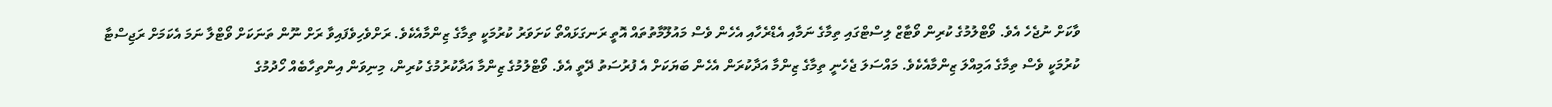ވާކަށް ނުޖެހެ އެވެ. ވޯޓްލުމުގެ ކުރިން ވޯޓާޒް ލިސްޓްގައި ތިމާގެ ނަމާއި އެޑްރެހާއި އެހެން ވެސް މައުލޫމާތުތައް އޮތީ ރަނގަޅައްތޯ ކަށަވަރު ކުރުމަކީ ތިމާގެ ޒިންމާއެކެވެ. ރަށްވެހިވެފައިވާ ރަށް ނޫން ތަނަކަށް ވޯޓްލާ ނަމަ އެކަމަށް ރަޖިސްޓާ ކުރުމަކީ ވެސް ތިމާގެ އަމިއްލަ ޒިންމާއެކެވެ. މައްސަލަ ޖެހެނީ ތިމާގެ ޒިންމާ އަދާކުރަން އެހެން ބަޔަކަށް އެ ފުރުސަތު ދޭތީ އެވެ. ވޯޓްލުމުގެ ޒިންމާ އަދާކުރުމުގެ ކުރިން، މިނިވަން އިންތިހާބެއް ހޯދުމުގެ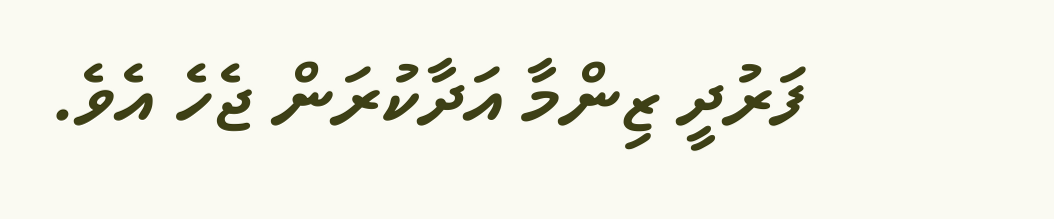ފަރުދީ ޒިންމާ އަދާކުރަން ޖެހެ އެވެ.